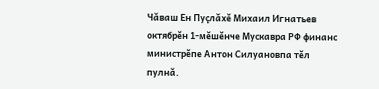Чăваш Ен Пуçлăхĕ Михаил Игнатьев октябрĕн 1-мĕшĕнче Мускавра РФ финанс министрĕпе Антон Силуановпа тĕл пулнă.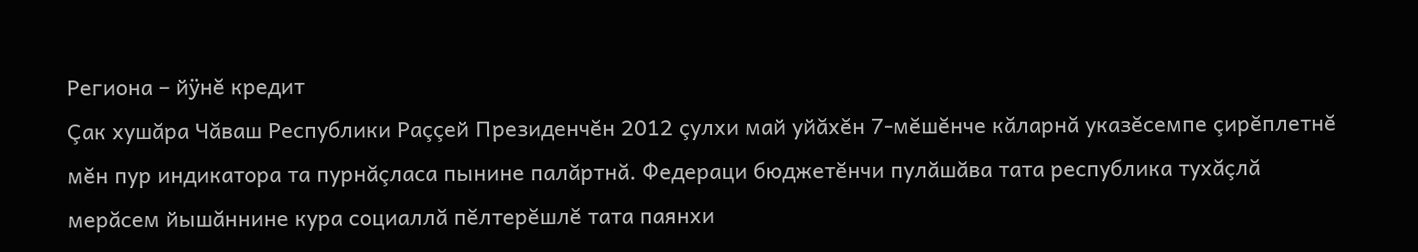Региона – йÿнĕ кредит
Çак хушăра Чăваш Республики Раççей Президенчĕн 2012 çулхи май уйăхĕн 7-мĕшĕнче кăларнă указĕсемпе çирĕплетнĕ мĕн пур индикатора та пурнăçласа пынине палăртнă. Федераци бюджетĕнчи пулăшăва тата республика тухăçлă мерăсем йышăннине кура социаллă пĕлтерĕшлĕ тата паянхи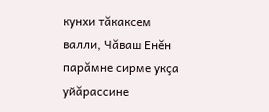кунхи тăкаксем валли, Чăваш Енĕн парăмне сирме укçа уйăрассине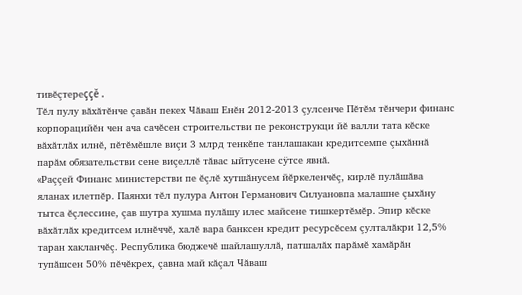тивĕçтереççĕ .
Тĕл пулу вăхăтĕнче çавăн пекех Чăваш Енĕн 2012-2013 çулсенче Пĕтĕм тĕнчери финанс корпорацийĕн чен ача сачĕсен строительстви пе реконструкци йĕ валли тата кĕске вăхăтлăх илнĕ, пĕтĕмĕшле виçи 3 млрд тенкĕпе танлашакан кредитсемпе çыхăннă парăм обязательстви сене виçеллĕ тăвас ыйтусене сÿтсе явнă.
«Раççей Финанс министерстви пе ĕçлĕ хутшăнусем йĕркеленчĕç, кирлĕ пулăшăва яланах илетпĕр. Паянхи тĕл пулура Антон Германович Силуановпа малашне çыхăну тытса ĕçлессине, çав шутра хушма пулăшу илес майсене тишкертĕмĕр. Эпир кĕске вăхăтлăх кредитсем илнĕччĕ, халĕ вара банксен кредит ресурсĕсем çулталăкри 12,5% таран хакланчĕç. Республика бюджечĕ шайлашуллă, патшалăх парăмĕ хамăрăн тупăшсен 50% пĕчĕкрех, çавна май кăçал Чăваш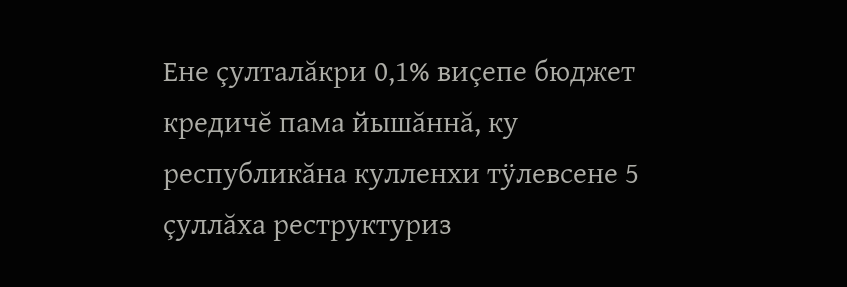Ене çулталăкри 0,1% виçепе бюджет кредичĕ пама йышăннă, ку республикăна кулленхи тÿлевсене 5 çуллăха реструктуриз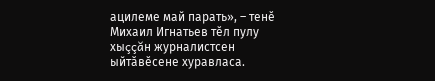ацилеме май парать», – тенĕ Михаил Игнатьев тĕл пулу хыççăн журналистсен ыйтăвĕсене хуравласа.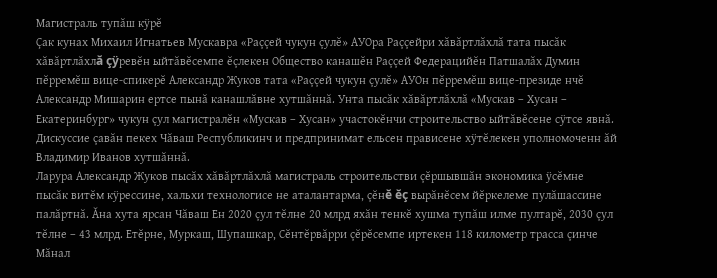Магистраль тупăш кÿрĕ
Çак кунах Михаил Игнатьев Мускавра «Раççей чукун çулĕ» АУОра Раççейри хăвăртлăхлă тата пысăк хăвăртлăхлă çÿревĕн ыйтăвĕсемпе ĕçлекен Общество канашĕн Раççей Федерацийĕн Патшалăх Думин пĕрремĕш вице-спикерĕ Александр Жуков тата «Раççей чукун çулĕ» АУОн пĕрремĕш вице-президе нчĕ Александр Мишарин ертсе пынă канашлăвне хутшăннă. Унта пысăк хăвăртлăхлă «Мускав – Хусан – Екатеринбург» чукун çул магистралĕн «Мускав – Хусан» участокĕнчи строительство ыйтăвĕсене сÿтсе явнă. Дискуссие çавăн пекех Чăваш Республикинч и предпринимат ельсен прависене хÿтĕлекен уполномоченн ăй Владимир Иванов хутшăннă.
Ларура Александр Жуков пысăх хăвăртлăхлă магистраль строительстви çĕршывшăн экономика ÿсĕмне пысăк витĕм кÿрессине, хальхи технологисе не аталантарма, çĕнĕ ĕç вырăнĕсем йĕркелеме пулăшассине палăртнă. Ăна хута ярсан Чăваш Ен 2020 çул тĕлне 20 млрд яхăн тенкĕ хушма тупăш илме пултарĕ, 2030 çул тĕлне – 43 млрд. Етĕрне, Муркаш, Шупашкар, Сĕнтĕрвăрри çĕрĕсемпе иртекен 118 километр трасса çинче Мăнал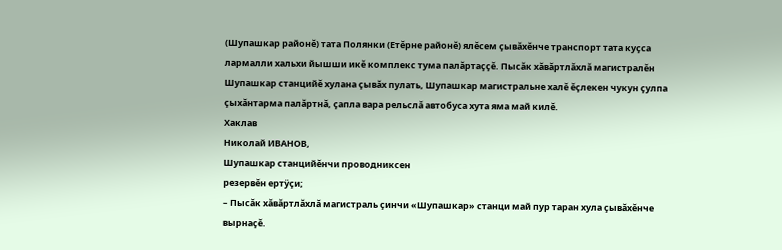(Шупашкар районĕ) тата Полянки (Етĕрне районĕ) ялĕсем çывăхĕнче транспорт тата куçса лармалли хальхи йышши икĕ комплекс тума палăртаççĕ. Пысăк хăвăртлăхлă магистралĕн Шупашкар станцийĕ хулана çывăх пулать, Шупашкар магистральне халĕ ĕçлекен чукун çулпа çыхăнтарма палăртнă, çапла вара рельслă автобуса хута яма май килĕ.
Хаклав
Николай ИВАНОВ,
Шупашкар станцийĕнчи проводниксен
резервĕн ертÿçи;
– Пысăк хăвăртлăхлă магистраль çинчи «Шупашкар» станци май пур таран хула çывăхĕнче вырнаçĕ.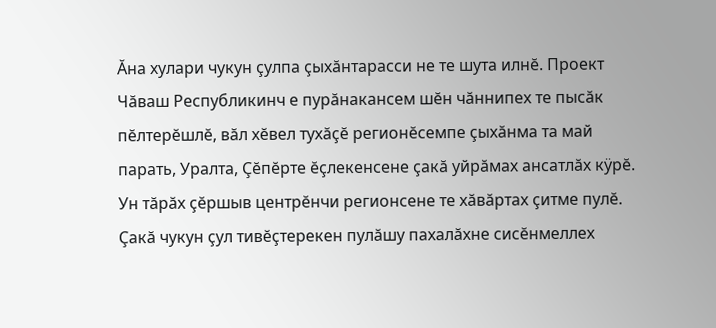Ăна хулари чукун çулпа çыхăнтарасси не те шута илнĕ. Проект Чăваш Республикинч е пурăнакансем шĕн чăннипех те пысăк пĕлтерĕшлĕ, вăл хĕвел тухăçĕ регионĕсемпе çыхăнма та май парать, Уралта, Çĕпĕрте ĕçлекенсене çакă уйрăмах ансатлăх кÿрĕ. Ун тăрăх çĕршыв центрĕнчи регионсене те хăвăртах çитме пулĕ. Çакă чукун çул тивĕçтерекен пулăшу пахалăхне сисĕнмеллех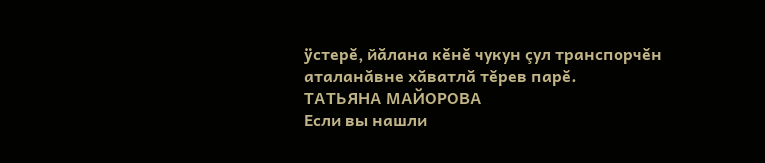ÿстерĕ, йăлана кĕнĕ чукун çул транспорчĕн аталанăвне хăватлă тĕрев парĕ.
ТАТЬЯНА МАЙОРОВА
Если вы нашли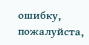ошибку, пожалуйста,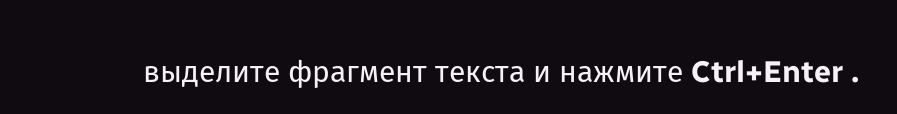выделите фрагмент текста и нажмите Ctrl+Enter .